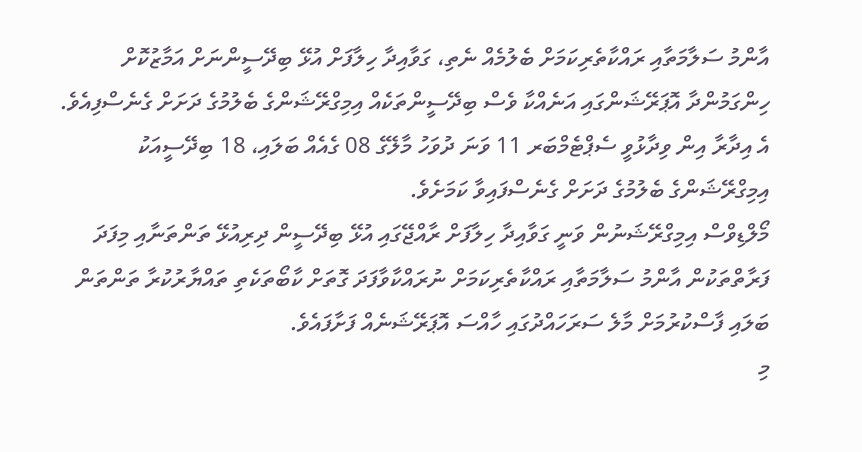އާންމު ސަލާމަތާއި ރައްކާތެރިކަމަށް ބެލުމެއް ނެތި، ގަވާއިދާ ހިލާފަށް އުޅޭ ބިދޭސީންނަށް އަމާޒުކޮށް ހިންގަމުންދާ އޮޕަރޭޝަންގައި އަނެއްކާ ވެސް ބިދޭސީންތަކެއް އިމިގްރޭޝަންގެ ބެލުމުގެ ދަށަށް ގެނެސްފިއެވެ.
އެ އިދާރާ އިން ވިދާޅުވީ ސެޕްޓެމްބަރ 11 ވަނަ ދުވަހު މާލޭގެ 08 ގެއެއް ބަލައި، 18 ބިދޭސީއަކު އިމިގްރޭޝަންގެ ބެލުމުގެ ދަށަށް ގެނެސްފައިވާ ކަމަށެވެ.
މޯލްޑިވްސް އިމިގްރޭޝަނުން ވަނީ ގަވާއިދާ ހިލާފަށް ރާއްޖޭގައި އުޅޭ ބިދޭސީން ދިރިއުޅޭ ތަންތަނާއި މިފަދަ ފަރާތްތަކުން އާންމު ސަލާމަތާއި ރައްކާތެރިކަމަށް ނުރައްކާވާފަދަ ގޮތަށް ކާބޯތަކެތި ތައްޔާރުކުރާ ތަންތަން ބަލައި ފާސްކުރުމަށް މާލެ ސަރަހައްދުގައި ހާއްސަ އޮޕަރޭޝަނެއް ފަށާފައެވެ.
މި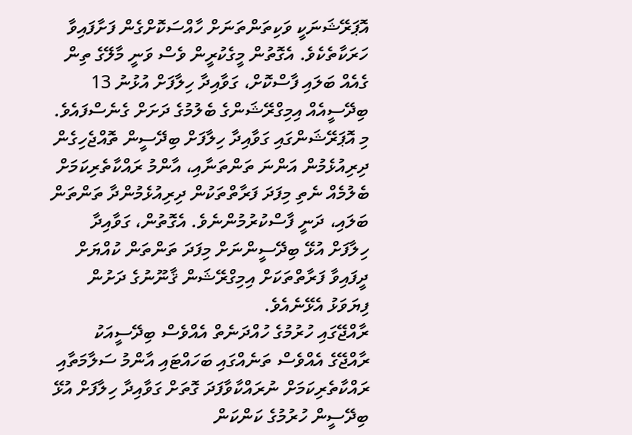އޮޕަރޭޝަނަކީ ވަކިތަންތަނަށް ހާއްސަކޮށްގެން ފަށާފައިވާ ހަރަކާތެކެވެ. އެގޮތުން މީގެކުރީން ވެސް ވަނީ މާލޭގެ ތިން ގެއެއް ބަލައި ފާސްކޮށް، ގަވާއިދާ ހިލާފަށް އުޅުނު 13 ބިދޭސީއެއް އިމިގްރޭޝަންގެ ބެލުމުގެ ދަށަށް ގެނެސްފައެވެ.
މި އޮޕަރޭޝަންގައި ގަވާއިދާ ހިލާފަށް ބިދޭސީން ތޮއްޖެހިގެން ދިރިއުޅެމުން އަންނަ ތަންތަނާއި، އާންމު ރައްކާތެރިކަމަށް ބެލުމެއް ނެތި މިފަދަ ފަރާތްތަކުން ދިރިއުޅެމުންދާ ތަންތަން ބަލައި، ދަނީ ފާސްކުރުމުންނެވެ. އެގޮތުން، ގަވާއިދާ ހިލާފަށް އުޅޭ ބިދޭސީންނަށް މިފަދަ ތަންތަން ކުއްޔަށް ދީފައިވާ ފަރާތްތަކަށް އިމިގްރޭޝަން ޤާނޫނުގެ ދަށުން ފިޔަވަޅު އެޅޭނެއެވެ.
ރާއްޖޭގައި ހުރުމުގެ ހުއްދަނެތް އެއްވެސް ބިދޭސީއަކު ރާއްޖޭގެ އެއްވެސް ތަނެއްގައި ބަހައްޓައި އާންމު ސަލާމަތާއި ރައްކާތެރިކަމަށް ނުރައްކާވާފަދަ ގޮތަށް ގަވާއިދާ ހިލާފަށް އުޅޭ ބިދޭސީން ހުރުމުގެ ކަންކަން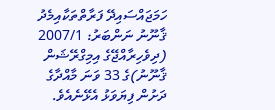ހަމަޖައްސައިދޭ ފަރާތްތަކާއިމެދު ޤާނޫނު ނަންބަރު: 2007/1 (ދިވެހިރާއްޖޭގެ އިމިގްރޭޝަން ޤާނޫނު)ގެ 33 ވަނަ މާއްދާގެ ދަށުން ފިޔަވަޅު އެޅޭނެއެވެ.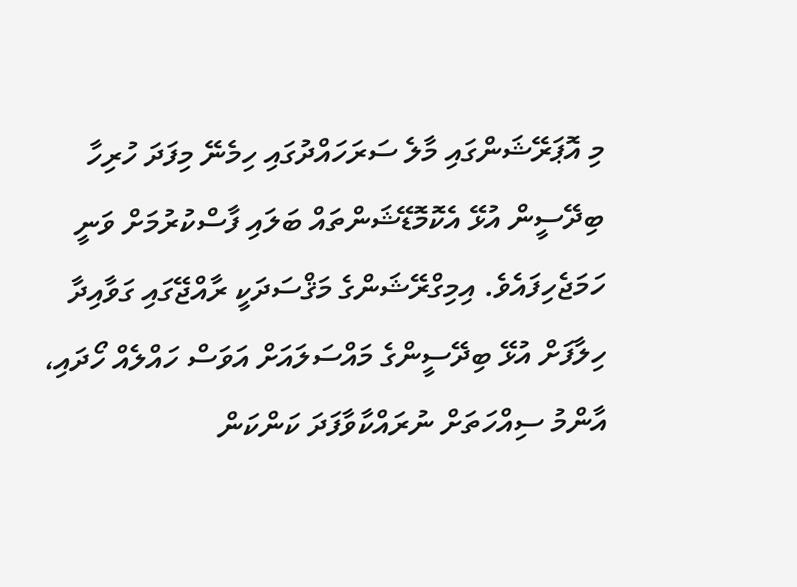މި އޮޕަރޭޝަންގައި މާލެ ސަރަހައްދުގައި ހިމެނޭ މިފަދަ ހުރިހާ ބިދޭސީން އުޅޭ އެކޮމޮޑޭޝަންތައް ބަލައި ފާސްކުރުމަށް ވަނީ ހަމަޖެހިފައެވެ. އިމިގްރޭޝަންގެ މަޤްސަދަކީ ރާއްޖޭގައި ގަވާއިދާ ހިލާފަށް އުޅޭ ބިދޭސީންގެ މައްސަލައަށް އަވަސް ހައްލެއް ހޯދައި، އާންމު ސިއްހަތަށް ނުރައްކާވާފަދަ ކަންކަން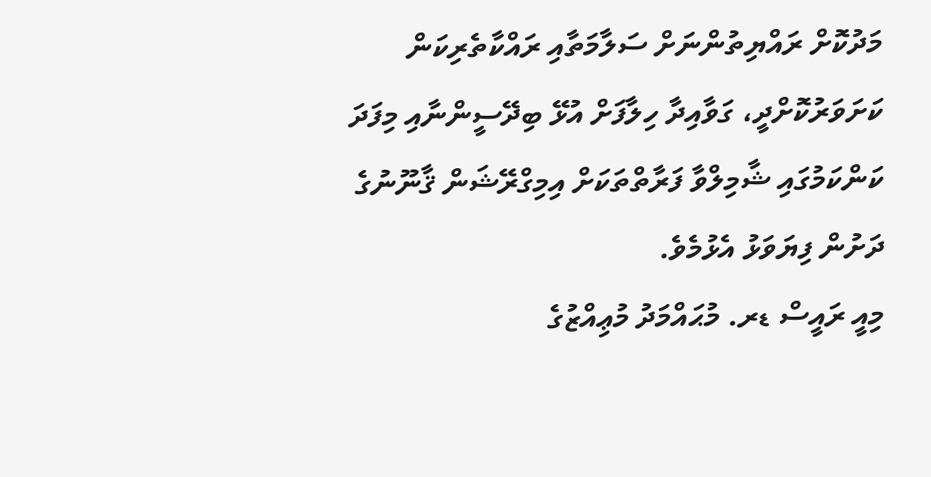މަދުކޮށް ރައްޔިތުންނަށް ސަލާމަތާއި ރައްކާތެރިކަން ކަށަވަރުކޮށްދީ، ގަވާއިދާ ހިލާފަށް އުޅޭ ބިދޭސީންނާއި މިފަދަ ކަންކަމުގައި ޝާމިލްވާ ފަރާތްތަކަށް އިމިގްރޭޝަން ޤާނޫނުގެ ދަށުން ފިޔަވަޅު އެޅުމެވެ.
މިއީ ރައީސް ޑރ. މުޙައްމަދު މުޢިއްޒުގެ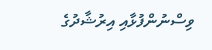ވިސްނުންފުޅާއި އިރުޝާދުގެ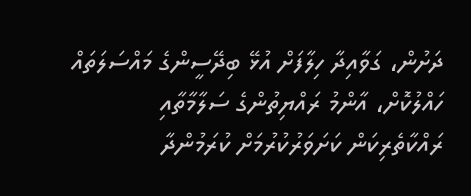ދަށުން، ގަވާއިދާ ހިލާފަށް އުޅޭ ބިދޭސީންގެ މައްސަލަތައް ހައްލުކޮށް، އާންމު ރައްޔިތުންގެ ސަލާމާތާއި ރައްކާތެރިކަން ކަށަވަރުކުރުމަށް ކުރަމުންދާ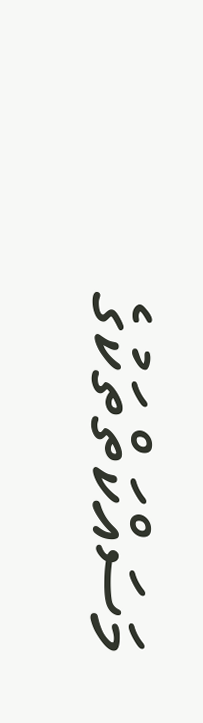މަސައްކަތްތަކުގެ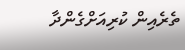ތެރެއިން ކުރިއަށްގެންދާ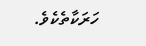ހަރަކާތެކެވެ.